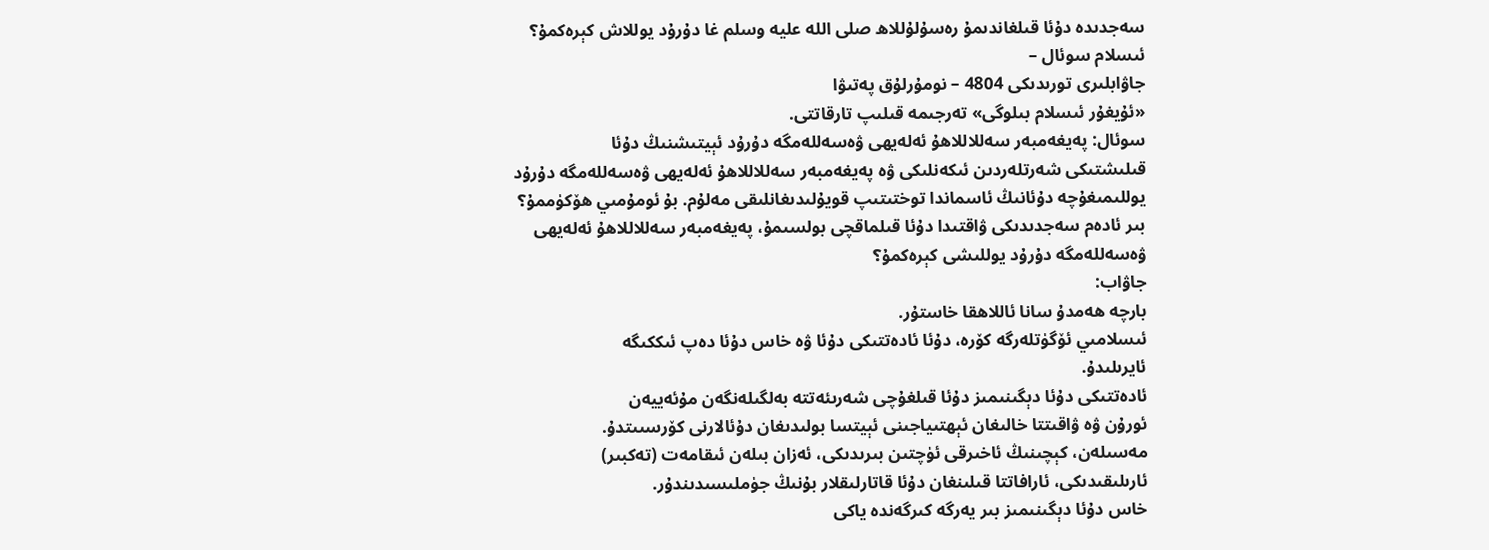سەجدىدە دۇئا قىلغاندىمۇ رەسۇلۇللاھ صلى الله عليه وسلم غا دۇرۇد يوللاش كېرەكمۇ؟
ئىسلام سوئال –
جاۋابلىرى تورىدىكى 4804 – نومۇرلۇق پەتىۋا
«ئۇيغۇر ئىسلام بىلوگى» تەرجىمە قىلىپ تارقاتتى.
سوئال: پەيغەمبەر سەللاللاھۇ ئەلەيھى ۋەسەللەمگە دۇرۇد ئېيتىشنىڭ دۇئا
قىلىشتىكى شەرتلەردىن ئىكەنلىكى ۋە پەيغەمبەر سەللاللاھۇ ئەلەيھى ۋەسەللەمگە دۇرۇد
يوللىمىغۇچە دۇئانىڭ ئاسماندا توختىتىپ قويۇلىدىغانلىقى مەلۇم. بۇ ئومۇمىي ھۆكۈممۇ؟
بىر ئادەم سەجدىدىكى ۋاقتىدا دۇئا قىلماقچى بولسىمۇ، پەيغەمبەر سەللاللاھۇ ئەلەيھى
ۋەسەللەمگە دۇرۇد يوللىشى كېرەكمۇ؟
جاۋاب:
بارچە ھەمدۇ سانا ئاللاھقا خاستۇر.
ئىسلامىي ئۆگۈتلەرگە كۆرە، دۇئا ئادەتتىكى دۇئا ۋە خاس دۇئا دەپ ئىككىگە
ئايرىلىدۇ.
ئادەتتىكى دۇئا دېگىنىمىز دۇئا قىلغۇچى شەرىئەتتە بەلگىلەنگەن مۇئەييەن
ئورۇن ۋە ۋاقىتتا خالىغان ئېھتىياجىنى ئېيتسا بولىدىغان دۇئالارنى كۆرسىىتدۇ.
مەسىلەن، كېچىنىڭ ئاخىرقى ئۈچتىن بىرىدىكى، ئەزان بىلەن ئىقامەت (تەكبىر)
ئارىلىقىدىكى، ئارافاتتا قىلىنغان دۇئا قاتارلىقلار بۇنىڭ جۈملىسىدىندۇر.
خاس دۇئا دېگىنىمىز بىر يەرگە كىرگەندە ياكى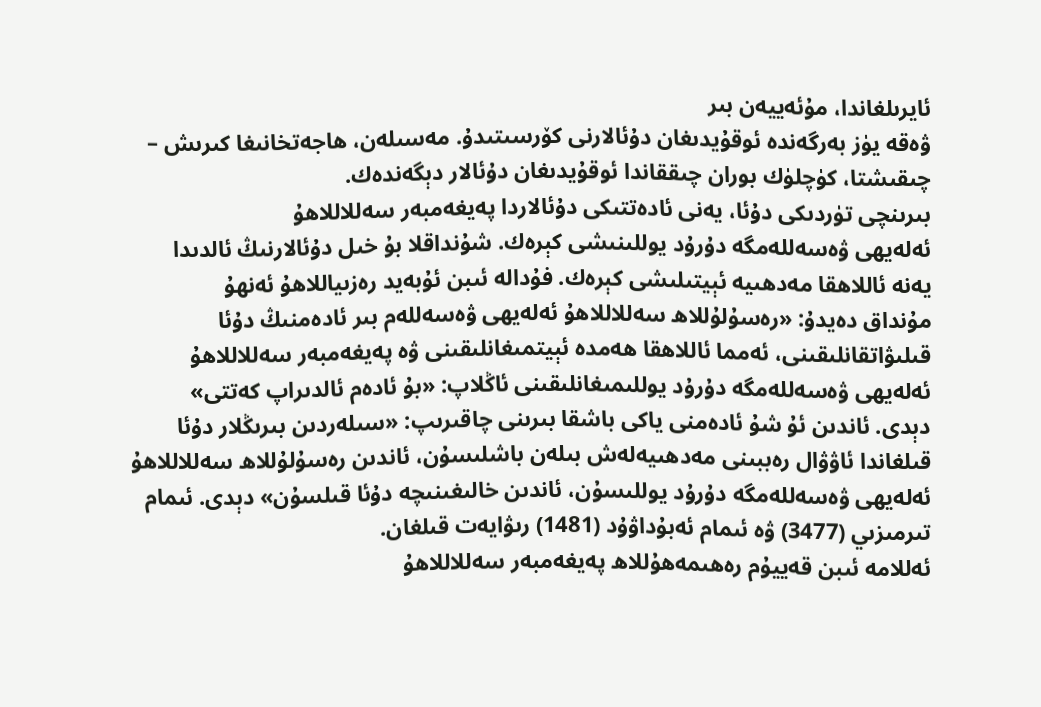ئايرىلغاندا، مۇئەييەن بىر
ۋەقە يۈز بەرگەندە ئوقۇيدىغان دۇئالارنى كۆرسىتىدۇ. مەسىلەن، ھاجەتخانىغا كىرىش –
چىقىشتا، كۈچلۈك بوران چىققاندا ئوقۇيدىغان دۇئالار دېگەندەك.
بىرىنچى تۈردىكى دۇئا، يەنى ئادەتتىكى دۇئالاردا پەيغەمبەر سەللاللاھۇ
ئەلەيھى ۋەسەللەمگە دۇرۇد يوللىنىشى كېرەك. شۇنداقلا بۇ خىل دۇئالارنىڭ ئالدىدا
يەنە ئاللاھقا مەدھىيە ئېيتىلىشى كېرەك. فۇدالە ئىبن ئۇبەيد رەزىياللاھۇ ئەنھۇ
مۇنداق دەيدۇ: «رەسۇلۇللاھ سەللاللاھۇ ئەلەيھى ۋەسەللەم بىر ئادەمنىڭ دۇئا
قىلىۋاتقانلىقىنى، ئەمما ئاللاھقا ھەمدە ئېيتمىغانلىقىنى ۋە پەيغەمبەر سەللاللاھۇ
ئەلەيھى ۋەسەللەمگە دۇرۇد يوللىمىغانلىقىنى ئاڭلاپ: «بۇ ئادەم ئالدىراپ كەتتى»
دېدى. ئاندىن ئۇ شۇ ئادەمنى ياكى باشقا بىرىنى چاقىرىپ: «سىلەردىن بىرىڭلار دۇئا
قىلغاندا ئاۋۋال رەببىنى مەدھىيەلەش بىلەن باشلىسۇن، ئاندىن رەسۇلۇللاھ سەللاللاھۇ
ئەلەيھى ۋەسەللەمگە دۇرۇد يوللىسۇن، ئاندىن خالىغىنىچە دۇئا قىلسۇن» دېدى. ئىمام
تىرمىزىي (3477) ۋە ئىمام ئەبۇداۋۇد (1481) رىۋايەت قىلغان.
ئەللامە ئىبن قەييۇم رەھىمەھۇللاھ پەيغەمبەر سەللاللاھۇ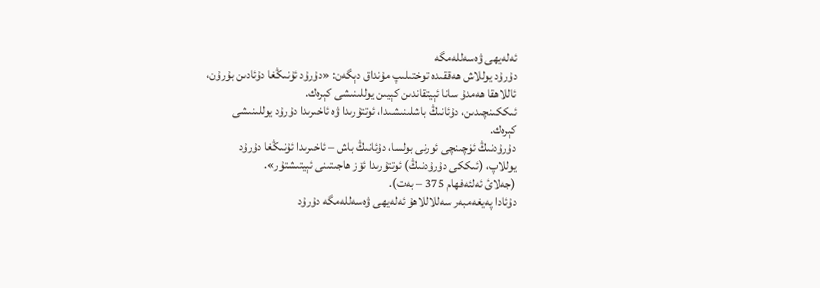ئەلەيھى ۋەسەللەمگە
دۇرۇد يوللاش ھەققىدە توختىلىپ مۇنداق دېگەن: «دۇرۇد ئۇنىڭغا دۇئادىن بۇرۇن،
ئاللاھقا ھەمدۇ سانا ئېيتقاندىن كېيىن يوللىنىشى كېرەك.
ئىككىنچىدىن، دۇئانىڭ باشلىنىشىدا، ئوتتۇرىدا ۋە ئاخىرىدا دۇرۇد يوللىنىشى
كېرەك.
دۇرۇدنىڭ ئۈچىنچى ئورنى بولسا، دۇئانىڭ باش – ئاخىرىدا ئۇنىڭغا دۇرۇد
يوللاپ، (ئىككى دۇرۇدنىڭ) ئوتتۇرىدا ئۆز ھاجىتىنى ئېيتىشتۇر».
(جەلائ ئەلئەفھام 375 – بەت).
دۇئادا پەيغەمبەر سەللاللاھۇ ئەلەيھى ۋەسەللەمگە دۇرۇد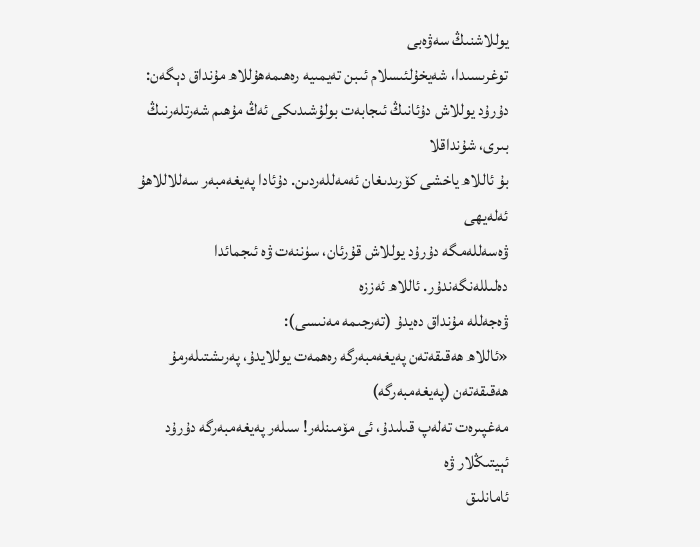يوللاشنىڭ سەۋەبى
توغرىسىدا، شەيخۇلئىسلام ئىبن تەيمىيە رەھىمەھۇللاھ مۇنداق دېگەن:
دۇرۇد يوللاش دۇئانىڭ ئىجابەت بولۇشىدىكى ئەڭ مۇھىم شەرتلەرنىڭ بىرى، شۇنداقلا
بۇ ئاللاھ ياخشى كۆرىدىغان ئەمەللەردىن. دۇئادا پەيغەمبەر سەللاللاھۇ ئەلەيھى
ۋەسەللەمگە دۇرۇد يوللاش قۇرئان، سۈننەت ۋە ئىجمائدا دەلىللەنگەندۇر. ئاللاھ ئەززە
ۋەجەللە مۇنداق دەيدۇ (تەرجىمە مەنىسى):
«ئاللاھ ھەقىقەتەن پەيغەمبەرگە رەھمەت يوللايدۇ، پەرىشتىلەرمۇ ھەقىقەتەن (پەيغەمبەرگە)
مەغپىرەت تەلەپ قىلىدۇ، ئى مۆمىنلەر! سىلەر پەيغەمبەرگە دۇرۇد ئېيتىڭلار ۋە
ئامانلىق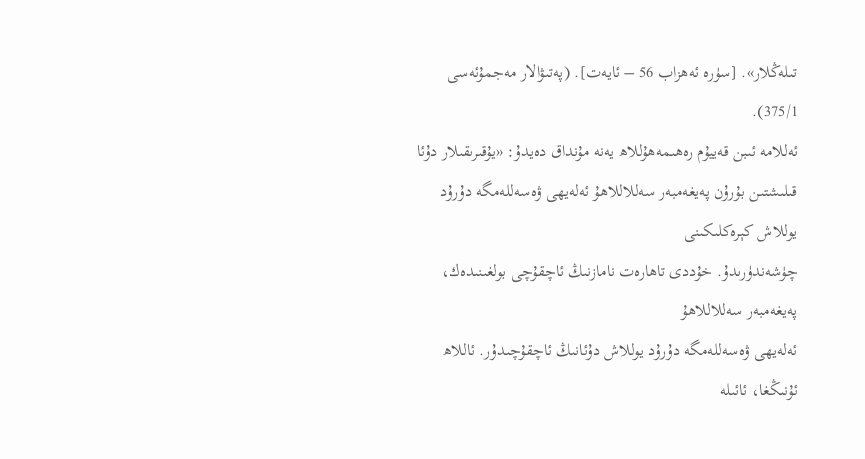تىلەڭلار». [سۈرە ئەھزاب 56 – ئايەت]. (پەتىۋالار مەجمۇئەسى 375/1).
ئەللامە ئىبن قەييۇم رەھىمەھۇللاھ يەنە مۇنداق دەيدۇ: «يۇقىرىقىلار دۇئا
قىلىشتىن بۇرۇن پەيغەمبەر سەللاللاھۇ ئەلەيھى ۋەسەللەمگە دۇرۇد يوللاش كېرەكلىكىنى
چۈشەندۈرىدۇ. خۇددى تاھارەت نامازنىڭ ئاچقۇچى بولغىنىدەك، پەيغەمبەر سەللاللاھۇ
ئەلەيھى ۋەسەللەمگە دۇرۇد يوللاش دۇئانىڭ ئاچقۇچىدۇر. ئاللاھ ئۇنىڭغا، ئائىلە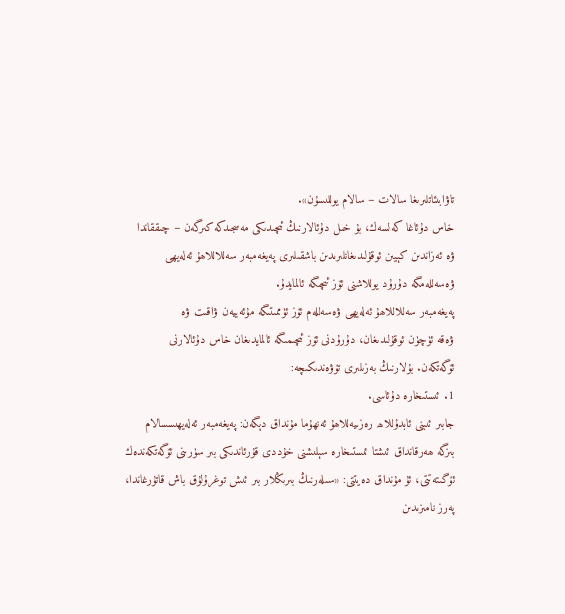تاۋابىئاتلىرىغا سالات – سالام يوللىسۇن».
خاس دۇئاغا كەلسەك، بۇ خىل دۇئالارنىڭ ئىچىدىكى مەسجىدكە كىرگەن – چىققاندا
ۋە ئەزاندىن كېيىن ئوقۇلىدىغانلىرىدىن باشقىلىرى پەيغەمبەر سەللاللاھۇ ئەلەيھى
ۋەسەللەمگە دۇرۇد يوللاشنى ئۆز ئىچىگە ئالمايدۇ.
پەيغەمبەر سەللاللاھۇ ئەلەيھى ۋەسەللەم ئۆز ئۈممىتىگە مۇئەييەن ۋاقىت ۋە
ۋەقە ئۈچۈن ئوقۇلىدىغان، دۇرۇدنى ئۆز ئىچىمىگە ئالمايدىغان خاس دۇئالارنى
ئۆگەتكەن. بۇلارنىڭ بەزىلىرى تۆۋەندىكىچە:
1. ئىستىخارە دۇئاسى.
جابىر ئىبنى ئابدۇللاھ رەزىيەللاھۇ ئەنھۇما مۇنداق دېگەن: پەيغەمبەر ئەلەيھىسسالام
بىزگە ھەرقانداق ئىشتا ئىستىخارە سېلىشنى خۇددى قۇرئاندىكى بىر سۈرىنى ئۆگەتكەندەك
ئۆگىتەتتى، ئۇ مۇنداق دەيتتى: «سىلەرنىڭ بىرىڭلار بىر ئىش توغرۇلۇق باش قاتۇرغاندا،
پەرز نامىزىدىن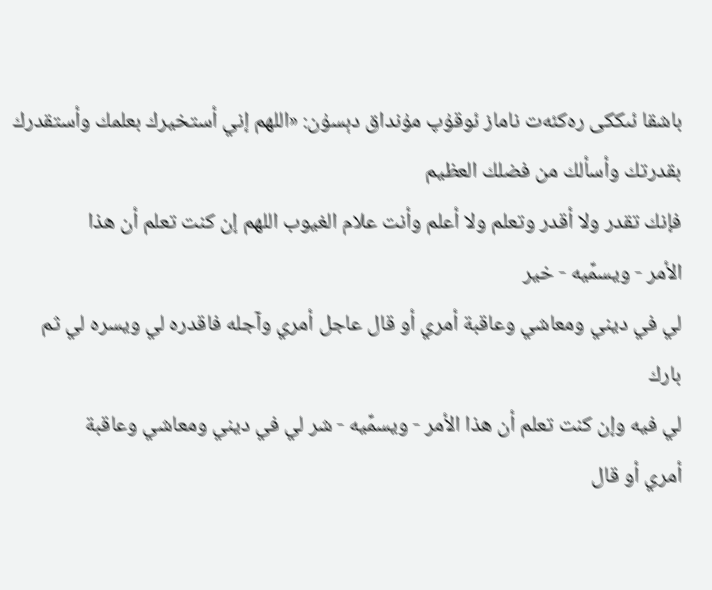باشقا ئىككى رەكئەت ناماز ئوقۇپ مۇنداق دېسۇن: «اللهم إني أستخيرك بعلمك وأستقدرك بقدرتك وأسألك من فضلك العظيم
فإنك تقدر ولا أقدر وتعلم ولا أعلم وأنت علام الغيوب اللهم إن كنت تعلم أن هذا
الأمر - ويسمِّيه - خير
لي في ديني ومعاشي وعاقبة أمري أو قال عاجل أمري وآجله فاقدره لي ويسره لي ثم بارك
لي فيه وإن كنت تعلم أن هذا الأمر - ويسمِّيه - شر لي في ديني ومعاشي وعاقبة
أمري أو قال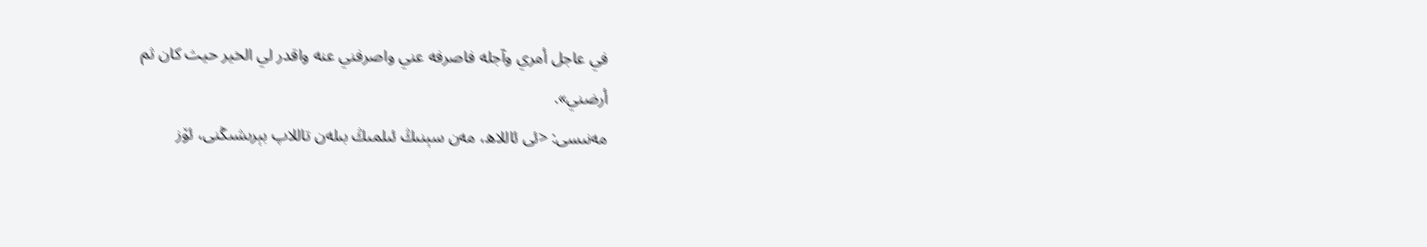في عاجل أمري وآجله فاصرفه عني واصرفني عنه واقدر لي الخير حيث كان ثم
أرضني».
مەنىسى: <ئى ئاللاھ، مەن سېنىڭ ئىلمىڭ بىلەن تاللاپ بېرىشىڭنى، ئۆز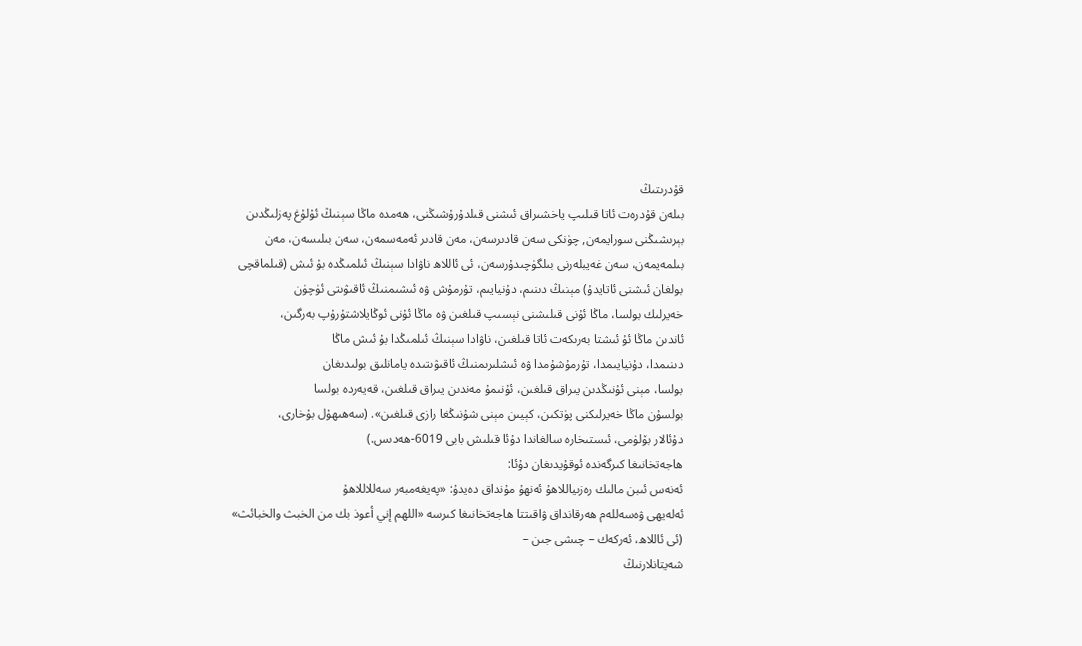قۇدرىتىڭ
بىلەن قۇدرەت ئاتا قىلىپ ياخشىراق ئىشنى قىلدۇرۇشىڭنى، ھەمدە ماڭا سېنىڭ ئۇلۇغ پەزلىڭدىن
بېرىشىڭنى سورايمەن, چۈنكى سەن قادىرسەن، مەن قادىر ئەمەسمەن، سەن بىلىسەن، مەن
بىلمەيمەن، سەن غەيبلەرنى بىلگۈچىدۇرسەن، ئى ئاللاھ ناۋادا سېنىڭ ئىلمىڭدە بۇ ئىش (قىلماقچى
بولغان ئىشنى ئاتايدۇ) مېنىڭ دىنىم، دۇنيايىم، تۇرمۇش ۋە ئىشىمنىڭ ئاقىۋىتى ئۈچۈن
خەيرلىك بولسا، ماڭا ئۇنى قىلىشنى نېسىپ قىلغىن ۋە ماڭا ئۇنى ئوڭايلاشتۇرۇپ بەرگىن،
ئاندىن ماڭا ئۇ ئىشتا بەرىكەت ئاتا قىلغىن، ناۋادا سېنىڭ ئىلمىڭدا بۇ ئىش ماڭا
دىنىمدا، دۇنيايىمدا، تۇرمۇشۇمدا ۋە ئىشلىرىمنىڭ ئاقىۋىتىدە يامانلىق بولىدىغان
بولسا، مېنى ئۇنىڭدىن يىراق قىلغىن، ئۇنىمۇ مەندىن يىراق قىلغىن، قەيەردە بولسا
بولسۇن ماڭا خەيرلىكنى پۈتكىن، كېيىن مېنى شۇنىڭغا رازى قىلغىن». (سەھىھۇل بۇخارى،
دۇئالار بۆلۈمى، ئىستىخارە سالغاندا دۇئا قىلىش بابى 6019-ھەدىس.)
ھاجەتخانىغا كىرگەندە ئوقۇيدىغان دۇئا:
ئەنەس ئىبن مالىك رەزىياللاھۇ ئەنھۇ مۇنداق دەيدۇ: «پەيغەمبەر سەللاللاھۇ
ئەلەيھى ۋەسەللەم ھەرقانداق ۋاقىتتا ھاجەتخانىغا كىرسە «اللهم إني أعوذ بك من الخبث والخبائث» (ئى ئاللاھ، ئەركەك – چىشى جىن –
شەيتانلارنىڭ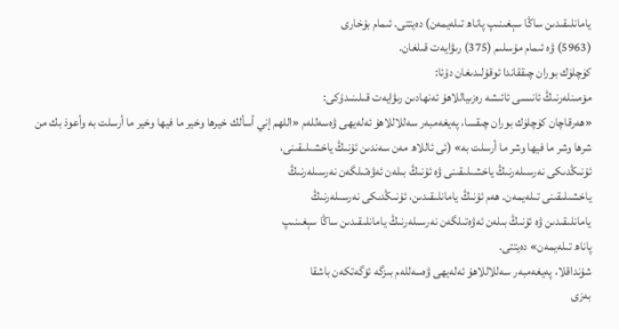يامانلىقىدىن ساڭا سېغىنىپ پاناھ تىلەيمەن) دەيتتى. ئىمام بۇخارى
(5963) ۋە ئىمام مۇسلىم (375) رىۋايەت قىلغان.
كۈچلۈك بوران چىققاندا ئوقۇلىدىغان دۇئا:
مۆمىنلەرنىڭ ئانىسى ئائىشە رەزىياللاھۇ ئەنھادىن رىۋايەت قىلىنىدۇكى:
«ھەرقاچان كۈچلۈك بوران چىقسا، پەيغەمبەر سەللاللاھۇ ئەلەيھى ۋەسەللەم «اللهم إني أسألك خيرها وخير ما فيها وخير ما أرسلت به وأعوذ بك من
شرها وشر ما فيها وشر ما أرسلت به» (ئى ئاللاھ مەن سەندىن ئۇنىڭ ياخشىلىقىنى،
ئۇنىڭدىكى نەرسىلەرنىڭ ياخشىلىقىنى ۋە ئۇنىڭ بىلەن ئەۋەتىلگەن نەرسىلەرنىڭ
ياخشىلىقىنى تىلەيمەن. ھەم ئۇنىڭ يامانلىقىدىن، ئۇنىڭدىكى نەرسىلەرنىڭ
يامانلىقىدىن ۋە ئۇنىڭ بىلەن ئەۋەتىلگەن نەرسىلەرنىڭ يامانلىقىدىن ساڭا سېغىنىپ
پاناھ تىلەيمەن» دەيتتى.
شۇنداقلا، پەيغەمبەر سەللاللاھۇ ئەلەيھى ۋەسەللەم بىزگە ئۆگەتكەن باشقا
بەزى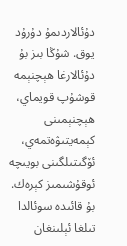دۇئالاردىمۇ دۇرۇد يوق. شۇڭا بىز بۇ دۇئالارغا ھېچنېمە قوشۇپ قويماي،
ھېچنېمىنى كېمەيتىۋەتمەي، ئۆگىتىلگىنى بويىچە ئوقۇشىمىز كېرەك. بۇ قائىدە سوئالدا
تىلغا ئېلىنغان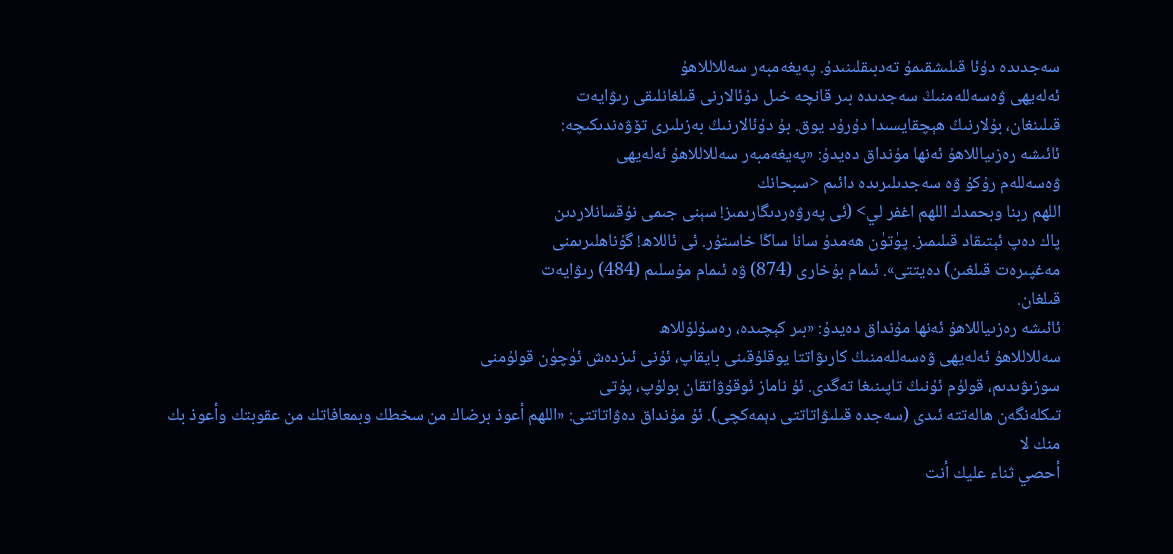سەجدىدە دۇئا قىلىشقىمۇ تەدبىقلىنىدۇ. پەيغەمبەر سەللاللاھۇ
ئەلەيھى ۋەسەللەمنىڭ سەجدىدە بىر قانچە خىل دۇئالارنى قىلغانلىقى رىۋايەت
قىلىنغان، بۇلارنىڭ ھېچقايسىدا دۇرۇد يوق. بۇ دۇئالارنىڭ بەزىلىرى تۆۋەندىكىچە:
ئائىشە رەزىياللاھۇ ئەنھا مۇنداق دەيدۇ: «پەيغەمبەر سەللاللاھۇ ئەلەيھى
ۋەسەللەم رۇكۇ ۋە سەجدىلىرىدە دائىم <سبحانك
اللهم ربنا وبحمدك اللهم اغفر لي> (ئى پەرۋەردىگارىمىز! سېنى جىمى نۇقسانلاردىن
پاك دەپ ئېتىقاد قىلىمىز. پۈتۈن ھەمدۇ سانا ساڭا خاستۇر. ئى ئاللاھ! گۇناھلىرىمنى
مەغپىرەت قىلغىن) دەيتتى». ئىمام بۇخارى (874) ۋە ئىمام مۇسلىم (484) رىۋايەت
قىلغان.
ئائىشە رەزىياللاھۇ ئەنھا مۇنداق دەيدۇ: «بىر كېچىدە، رەسۇلۇللاھ
سەللاللاھۇ ئەلەيھى ۋەسەللەمنىڭ كارىۋاتتا يوقلۇقىنى بايقاپ، ئۇنى ئىزدەش ئۈچۈن قولۇمنى
سوزىۋىدىم، قولۇم ئۇنىڭ تاپىنىغا تەگدى. ئۇ ناماز ئوقۇۋاتقان بولۇپ، پۇتى
تىكلەنگەن ھالەتتە ئىدى (سەجدە قىلىۋاتاتتى دېمەكچى). ئۇ مۇنداق دەۋاتاتتى: «اللهم أعوذ برضاك من سخطك وبمعافاتك من عقوبتك وأعوذ بك منك لا
أحصي ثناء عليك أنت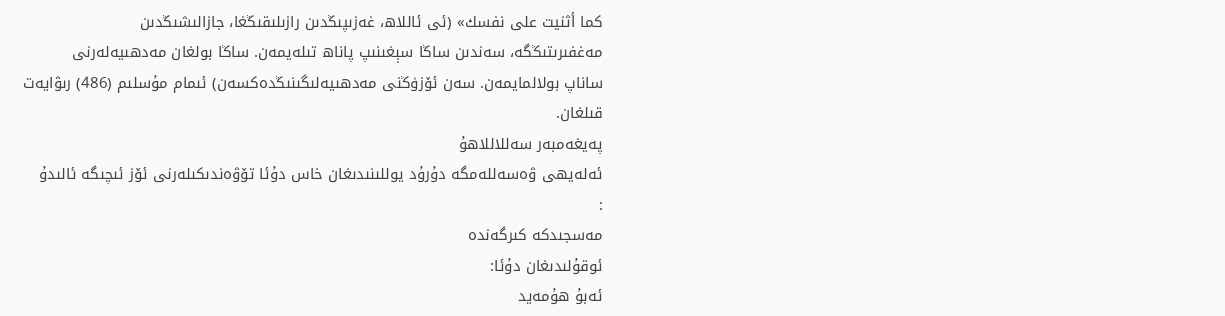كما أثنيت على نفسك» (ئى ئاللاھ، غەزىپىڭدىن رازىلىقىڭغا، جازالىشىڭدىن
مەغفىرىتىڭگە، سەندىن ساڭا سېغىنىپ پاناھ تىلەيمەن. ساڭا بولغان مەدھىيەلەرنى
ساناپ بولالمايمەن. سەن ئۆزۈڭنى مەدھىيەلىگىنىڭدەكسەن) ئىمام مۇسلىم (486) رىۋايەت
قىلغان.
پەيغەمبەر سەللاللاھۇ
ئەلەيھى ۋەسەللەمگە دۇرۇد يوللىنىدىغان خاس دۇئا تۆۋەندىكىلەرنى ئۆز ئىچىگە ئالىدۇ
:
مەسجىدكە كىرگەندە
ئوقۇلىدىغان دۇئا:
ئەبۇ ھۇمەيد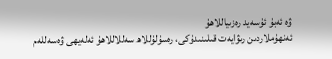ۋە ئەبۇ ئۇسەيد رەزىياللاھۇ
ئەنھۇملاردىن رىۋايەت قىلىنىدۇكى، رەسۇلۇللاھ سەللاللاھۇ ئەلەيھى ۋەسەللەم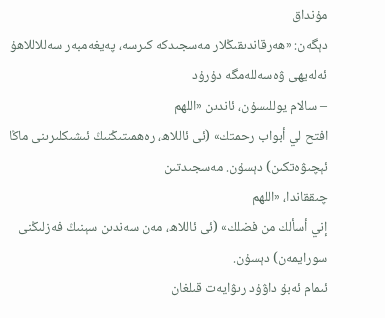مۇنداق
دېگەن: «ھەرقاندىقىڭلار مەسجىدكە كىرسە، پەيغەمبەر سەللاللاھۇ ئەلەيھى ۋەسەللەمگە دۇرۇد
– سالام يوللىسۇن، ئاندىن «اللهم
افتح لي أبواب رحمتك» (ئى ئاللاھ، رەھمىتىڭنىڭ ئىشىكلىرىنى ماڭا ئېچىۋەتكىن) دېسۇن. مەسجىدتىن
چىققاندا، «اللهم
إني أسألك من فضلك» (ئى ئاللاھ، مەن سەندىن سېنىڭ فەزلىڭنى سورايمەن) دېسۇن.
ئىمام ئەبۇ داۋۇد رىۋايەت قىلغان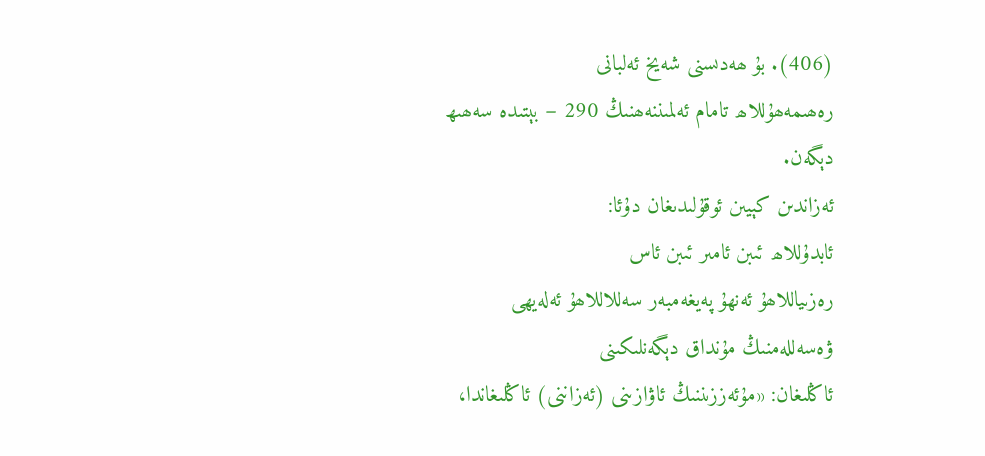(406). بۇ ھەدىسنى شەيخ ئەلبانى
رەھىمەھۇللاھ تامام ئەلمىننەھنىڭ 290 – بېتىدە سەھىھ دېگەن.
ئەزاندىن كېيىن ئوقۇلىدىغان دۇئا:
ئابدۇللاھ ئىبن ئامىر ئىبن ئاس
رەزىياللاھۇ ئەنھۇ پەيغەمبەر سەللاللاھۇ ئەلەيھى ۋەسەللەمنىڭ مۇنداق دېگەنلىكىنى
ئاڭلىغان: «مۇئەززىننىڭ ئاۋازىنى (ئەزاننى) ئاڭلىغاندا،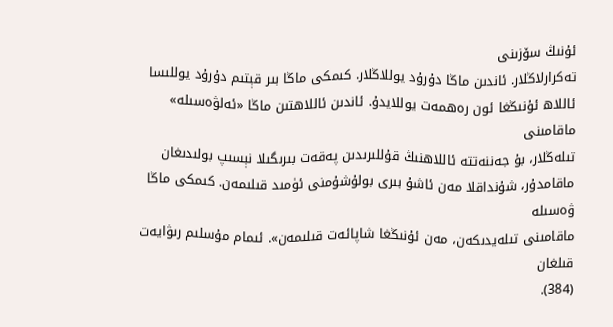ئۇنىڭ سۆزىنى
تەكرارلاڭلار. ئاندىن ماڭا دۇرۇد يوللاڭلار. كىمكى ماڭا بىر قېتىم دۇرۇد يوللىسا
ئاللاھ ئۇنىڭغا ئون رەھمەت يوللايدۇ. ئاندىن ئاللاھتىن ماڭا «ئەلۋەسىلە» ماقامىنى
تىلەڭلار، بۇ جەننەتتە ئاللاھنىڭ قۇللىرىدىن پەقەت بىرىگىلا نېسىپ بولىدىغان
ماقامدۇر، شۇنداقلا مەن ئاشۇ بىرى بولۇشۇمنى ئۈمىد قىلىمەن. كىمكى ماڭا ۋەسىلە
ماقامىنى تىلەيدىكەن، مەن ئۇنىڭغا شاپائەت قىلىمەن». ئىمام مۇسلىم رىۋايەت قىلغان
(384).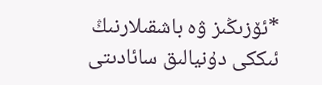*ئۆزىڭىز ۋە باشقىلارنىڭ ئىككى دۇنيالىق سائادىتى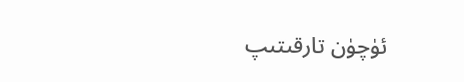ئۈچۈن تارقىتىپ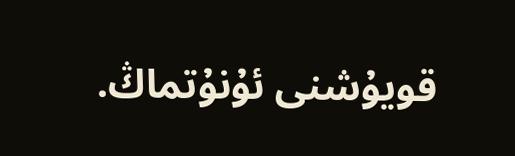قويۇشنى ئۇنۇتماڭ.